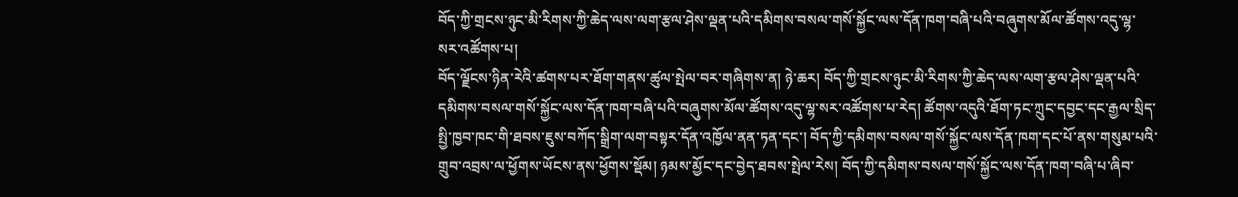བོད་ཀྱི་གྲངས་ཉུང་མི་རིགས་ཀྱི་ཆེད་ལས་ལག་རྩལ་ཤེས་ལྡན་པའི་དམིགས་བསལ་གསོ་སྐྱོང་ལས་དོན་ཁག་བཞི་པའི་བཞུགས་མོལ་ཚོགས་འདུ་ལྷ་སར་འཚོགས་པ།
བོད་ལྗོངས་ཉིན་རེའི་ཚགས་པར་ཐོག་གནས་ཚུལ་སྤེལ་བར་གཞིགས་ན། ཉེ་ཆར། བོད་ཀྱི་གྲངས་ཉུང་མི་རིགས་ཀྱི་ཆེད་ལས་ལག་རྩལ་ཤེས་ལྡན་པའི་དམིགས་བསལ་གསོ་སྐྱོང་ལས་དོན་ཁག་བཞི་པའི་བཞུགས་མོལ་ཚོགས་འདུ་ལྷ་སར་འཚོགས་པ་རེད། ཚོགས་འདུའི་ཐོག་ཏང་ཀྲུང་དབྱང་དང་རྒྱལ་སྲིད་སྤྱི་ཁྱབ་ཁང་གི་ཐབས་ཇུས་བཀོད་སྒྲིག་ལག་བསྟར་དོན་འཁྱོལ་ནན་ཏན་དང་། བོད་ཀྱི་དམིགས་བསལ་གསོ་སྐྱོང་ལས་དོན་ཁག་དང་པོ་ནས་གསུམ་པའི་གྲུབ་འབྲས་ལ་ཕྱོགས་ཡོངས་ནས་ཕྱོགས་སྡོམ། ཉམས་མྱོང་དང་བྱེད་ཐབས་སྤེལ་རེས། བོད་ཀྱི་དམིགས་བསལ་གསོ་སྐྱོང་ལས་དོན་ཁག་བཞི་པ་ཞིབ་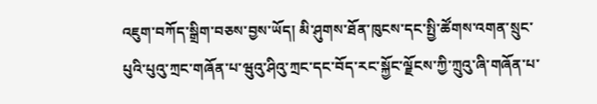འཇུག་བཀོད་སྒྲིག་བཅས་བྱས་ཡོད། མི་ཤུགས་ཐོན་ཁུངས་དང་སྤྱི་ཚོགས་འགན་སྲུང་པུའི་པུའུ་ཀྲང་གཞོན་པ་ཝུའུ་ཤིའུ་ཀྲང་དང་བོད་རང་སྐྱོང་ལྗོངས་ཀྱི་ཀྲུའུ་ཞི་གཞོན་པ་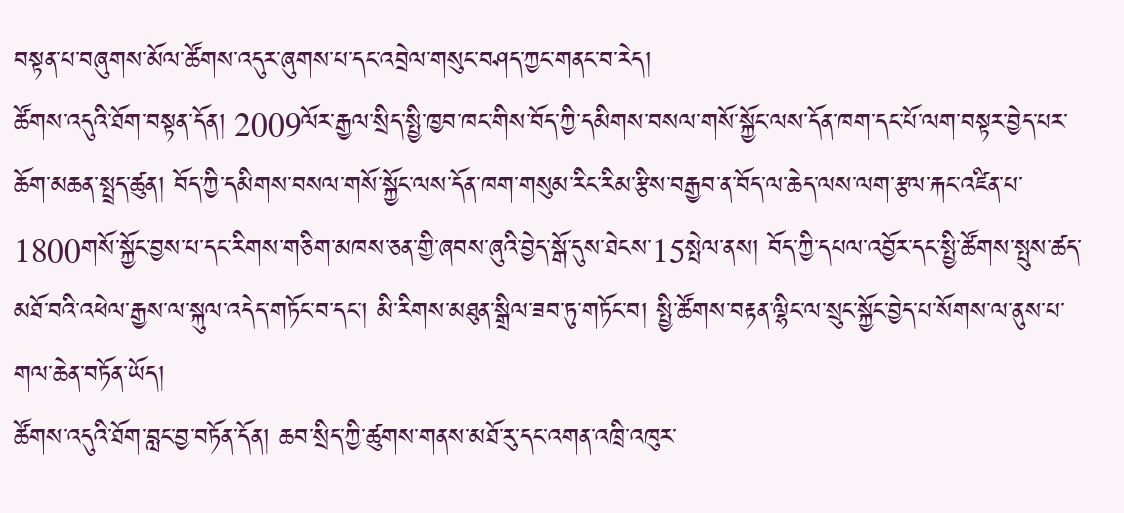བསྟན་པ་བཞུགས་མོལ་ཚོགས་འདུར་ཞུགས་པ་དང་འབྲེལ་གསུང་བཤད་ཀྱང་གནང་བ་རེད།
ཚོགས་འདུའི་ཐོག་བསྟན་དོན། 2009ལོར་རྒྱལ་སྲིད་སྤྱི་ཁྱབ་ཁང་གིས་བོད་ཀྱི་དམིགས་བསལ་གསོ་སྐྱོང་ལས་དོན་ཁག་དང་པོ་ལག་བསྟར་བྱེད་པར་ཆོག་མཆན་སྤྲད་ཚུན། བོད་ཀྱི་དམིགས་བསལ་གསོ་སྐྱོང་ལས་དོན་ཁག་གསུམ་རིང་རིམ་རྩིས་བརྒྱབ་ན་བོད་ལ་ཆེད་ལས་ལག་རྩལ་རྐང་འཛིན་པ་1800གསོ་སྐྱོང་བྱས་པ་དང་རིགས་གཅིག་མཁས་ཅན་གྱི་ཞབས་ཞུའི་བྱེད་སྒོ་དུས་ཐེངས་15སྤེལ་ནས། བོད་ཀྱི་དཔལ་འབྱོར་དང་སྤྱི་ཚོགས་སྤུས་ཚད་མཐོ་བའི་འཕེལ་རྒྱས་ལ་སྐུལ་འདེད་གཏོང་བ་དང་། མི་རིགས་མཐུན་སྒྲིལ་ཟབ་ཏུ་གཏོང་བ། སྤྱི་ཚོགས་བརྟན་ལྷིང་ལ་སྲུང་སྐྱོང་བྱེད་པ་སོགས་ལ་ནུས་པ་གལ་ཆེན་བཏོན་ཡོད།
ཚོགས་འདུའི་ཐོག་བླང་བྱ་བཏོན་དོན། ཆབ་སྲིད་ཀྱི་ཚུགས་གནས་མཐོ་རུ་དང་འགན་འཁྲི་འཁུར་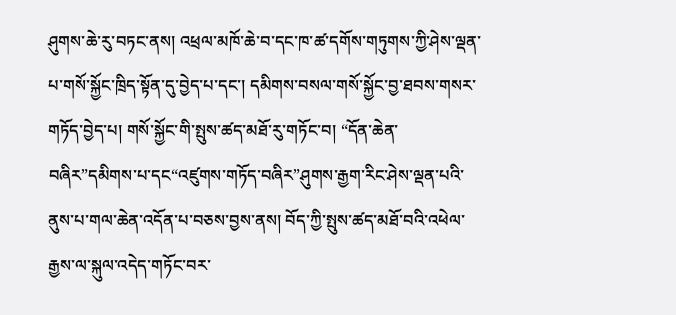ཤུགས་ཆེ་རུ་བཏང་ནས། འཕྲལ་མཁོ་ཆེ་བ་དང་ཁ་ཚ་དགོས་གཏུགས་ཀྱི་ཤེས་ལྡན་པ་གསོ་སྐྱོང་ཁྲིད་སྟོན་དུ་བྱེད་པ་དང་། དམིགས་བསལ་གསོ་སྐྱོང་བྱ་ཐབས་གསར་གཏོད་བྱེད་པ། གསོ་སྐྱོང་གི་སྤུས་ཚད་མཐོ་རུ་གཏོང་བ། “དོན་ཆེན་བཞིར”དམིགས་པ་དང“འཛུགས་གཏོད་བཞིར”ཤུགས་རྒྱག་རིང་ཤེས་ལྡན་པའི་ནུས་པ་གལ་ཆེན་འདོན་པ་བཅས་བྱས་ནས། བོད་ཀྱི་སྤུས་ཚད་མཐོ་བའི་འཕེལ་རྒྱས་ལ་སྐུལ་འདེད་གཏོང་བར་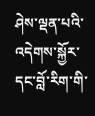ཤེས་ལྡན་པའི་འདེགས་སྐྱོར་དང་བློ་རིག་གི་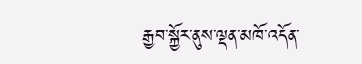རྒྱབ་སྐྱོར་ནུས་ལྡན་མཁོ་འདོན་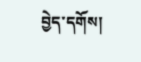བྱེད་དགོས།